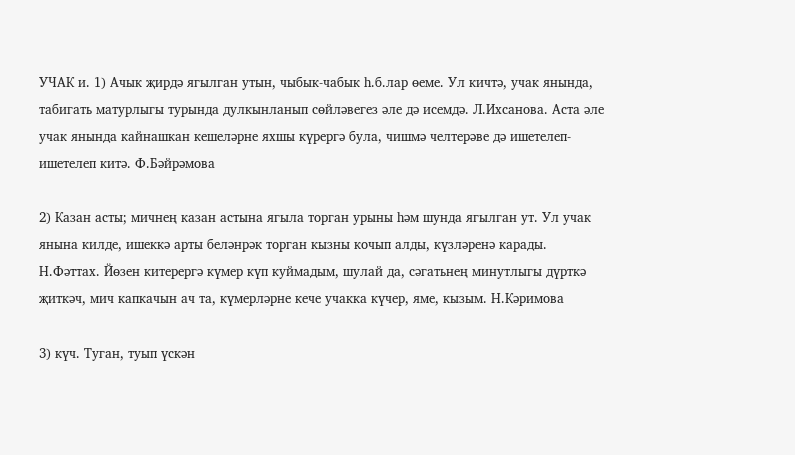УЧАК и. 1) Ачык җирдә ягылган утын, чыбык-чабык һ.б.лар өеме. Ул кичтә, учак янында, табигать матурлыгы турында дулкынланып сөйләвегез әле дә исемдә. Л.Ихсанова. Аста әле учак янында кайнашкан кешеләрне яхшы күрергә була, чишмә челтерәве дә ишетелеп-ишетелеп китә. Ф.Бәйрәмова

2) Казан асты; мичнең казан астына ягыла торган урыны һәм шунда ягылган ут. Ул учак янына килде, ишеккә арты беләнрәк торган кызны кочып алды, күзләренә карады. Н.Фәттах. Йөзен китерергә күмер күп куймадым, шулай да, сәгатьнең минутлыгы дүрткә җиткәч, мич капкачын ач та, күмерләрне кече учакка күчер, яме, кызым. Н.Кәримова

3) күч. Туган, туып үскән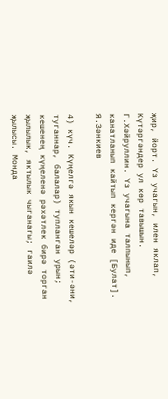җир, йорт. Үз учагын, илен яклап, Күтәргәндер ул көр тавышын. Г.Хәйруллин. Үз учагына талпынып, канатланып кайтып кергән иде [Булат]. Я.Зәнкиев

4) күч. Күңелгә якын кешеләр (әти-әни, туганнар, балалар) тупланган урын; кешенең күңеленә рәхәтлек бирә торган җылылык, яктылык чыганагы; гаилә җылысы. Монда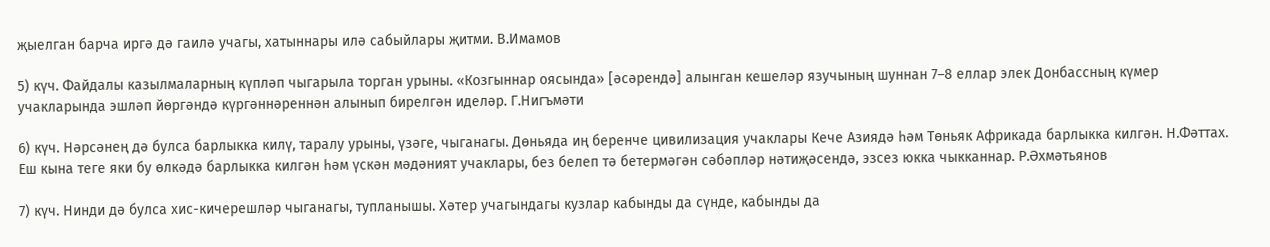җыелган барча иргә дә гаилә учагы, хатыннары илә сабыйлары җитми. В.Имамов

5) күч. Файдалы казылмаларның күпләп чыгарыла торган урыны. «Козгыннар оясында» [әсәрендә] алынган кешеләр язучының шуннан 7–8 еллар элек Донбассның күмер учакларында эшләп йөргәндә күргәннәреннән алынып бирелгән иделәр. Г.Нигъмәти

6) күч. Нәрсәнең дә булса барлыкка килү, таралу урыны, үзәге, чыганагы. Дөньяда иң беренче цивилизация учаклары Кече Азиядә һәм Төньяк Африкада барлыкка килгән. Н.Фәттах. Еш кына теге яки бу өлкәдә барлыкка килгән һәм үскән мәдәният учаклары, без белеп тә бетермәгән сәбәпләр нәтиҗәсендә, эзсез юкка чыкканнар. Р.Әхмәтьянов

7) күч. Нинди дә булса хис-кичерешләр чыганагы, тупланышы. Хәтер учагындагы кузлар кабынды да сүнде, кабынды да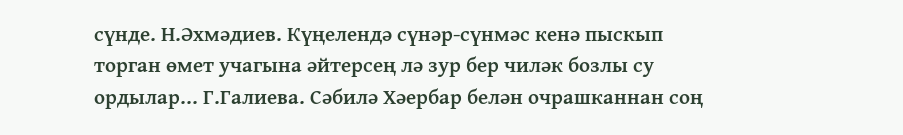сүнде. Н.Әхмәдиев. Күңелендә сүнәр-сүнмәс кенә пыскып торган өмет учагына әйтерсең лә зур бер чиләк бозлы су ордылар... Г.Галиева. Сәбилә Хәербар белән очрашканнан соң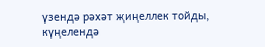үзендә рәхәт җиңеллек тойды, күңелендә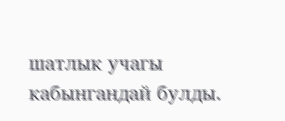шатлык учагы кабынгандай булды.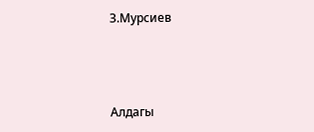З.Мурсиев



Алдагы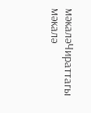мәкаләЧираттагы мәкалә